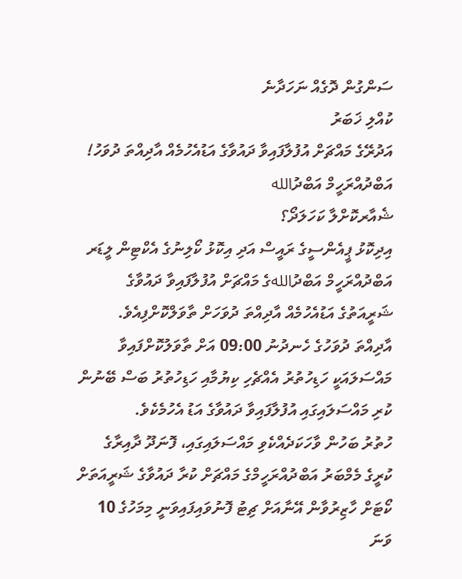ސަންގުން ދޮގެއް ނަހަދާނެ
ކުއްލި ޚަބަރު
އަދުރޭގެ މައްޗަށް އުފުލާފައިވާ ދައުވާގެ އަޑުއެހުމެއް އާދިއްތަ ދުވަހު!
އަބްދުއްރަހީމް އަބްދުالله
ޝެއާރކޮށްލާ ކަހަލަދޯ؟
އިދިކޮޅު ޕީއެންސީގެ ރައީސް އަދި އިކޮޅު ކޯލިނުގެ އެކްޓިން ލީޑަރ އަބްދުއްރަހީމް އަބްދުاللهގެ މައްޗަށް އުފުލާފައިވާ ދައުވާގެ ޝަރީއަތުގެ އަޑުއެހުމެއް އާދިއްތަ ދުވަހަށް ތާވަލްކޮށްފިއެވެ.
އާދިއްތަ ދުވަހުގެ ހެނދުނު 09:00 އަށް ތާވަލުކޮށްފައިވާ މައްސަލައަކީ ހަޑިހުތުރު އެއްޗެހި ކިޔުމާއި ހަޑިހުތުރު ބަސް ބޭނުން ކުރި މައްސަލައިގައި އުފުލާފައިވާ ދައުވާގެ އަޑު އެހުމެކެވެ.
ހުތުރު ބަހުން ވާހަކަދެއްކެވި މައްސަލައިގައި، ފޮނަދޫ ދާއިރާގެ ކުރީގެ މެމްބަރު އަބްދުއްރަހީމްގެ މައްޗަށް ކުރާ ދައުވާގެ ޝަރީއަތަށް ކޯޓަށް ހާޒިރުވާން އޭނާއަށް ޗިޓު ފޮނުވައިފައިވަނީ މިމަހުގެ 10 ވަނަ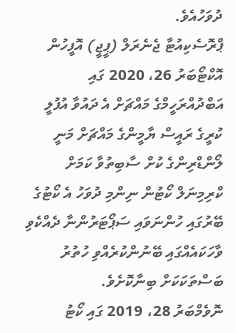ދުވަހުއެވެ.
ޕްރޮސެކިއުޓާ ޖެނެރަލް (ޕީޖީ) އޮފީހުން އޮކްޓޯބަރު 26، 2020 ގައި އަބްދުއްރަހީމްގެ މައްޗަށް އެ ދައުވާ އުފުލީ ކުރީގެ ރައީސް ޔާމީންގެ މައްޗަށް މަނީ ލޯންޑްރިންގެ ކުށް ސާބިތުވާ ކަމަށް ކްރިމިނަލް ކޯޓުން ނިންމި ދުވަހު އެ ކޯޓުގެ ބޭރުގައި ހުންނަވައި ސަޕޯޓަރުންނާ ދެއްކެވި ވާހަކައެއްގައި ބޭނުންކުރެއްވި ހުތުރު ބަސްތަކަކަށް ބިނާކޮށެވެ.
ނޮވެމްބަރު 28، 2019 ގައި ކޯޓު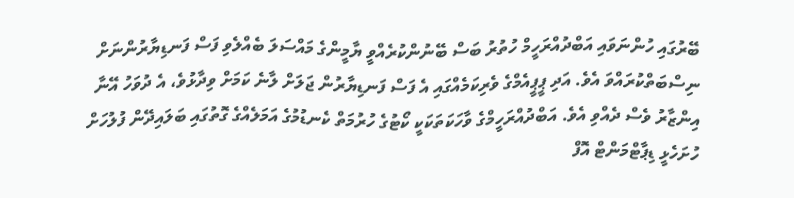ބޭރުގައި ހުންނަވައި އަބްދުއްރަހީމް ހުތުރު ބަސް ބޭނުންކުރެއްވީ ޔާމީންގެ މައްސަލަ ބެއްލެވި ފަސް ފަނޑިޔާރުންނަށް ނިސްބަތްކުރައްވަ އެވެ. އަދި ޕީޕީއެމްގެ ވެރިކަމެއްގައި އެ ފަސް ފަނޑިޔާރުން ޖަލަށް ލާނެ ކަމަށް ވިދާޅުވެ، އެ ދުވަހު އޭނާ އިންޒާރު ވެސް ދެއްވި އެވެ. އަބްދުއްރަހީމްގެ ވާހަކަތަކަކީ ކޯޓުގެ ހުރުމަތް ކެނޑުމުގެ އަމަލެއްގެ ގޮތުގައި ބަލައިދޭން ފުލުހަށް ހުށަހެޅީ ޑިޕާޓްމަންޓް އޮފް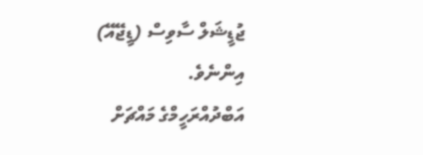ޖުޑީޝަލް ސާވިސް (ޑީޖޭއޭ) އިންނެވެ.
އަބްދުއްރަހީމްގެ މައްޗަށް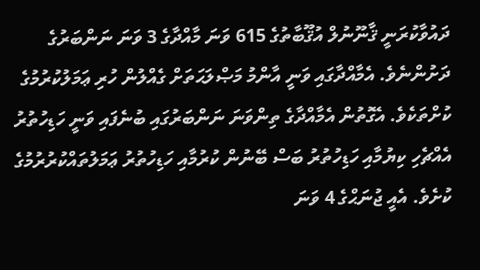ދައުވާކުރަނީ ޤާނޫނުލް އުޤޫބާތުގެ 615 ވަނަ މާއްދާގެ 3 ވަނަ ނަންބަރުގެ ދަށުންނެވެ. އެމާއްދާގައި ވަނީ އާންމު މަޞްލަޙަތަށް ގެއްލުން ހުރި ޢަމަލުކުރުމުގެ ކުށްތަކެވެ. އެގޮތުން އެމާއްދާގެ ތިންވަނަ ނަންބަރުގައި ބުނެފައި ވަނީ ހަޑިހުތުރު އެއްޗެހި ކިޔުމާއި ހަޑިހުތުރު ބަސް ބޭނުން ކުރުމާއި ހަޑިހުތުރު ޢަމަލުތައްކުރުރުމުގެ ކުށެވެ. އެއީ ޖުނަޙްގެ 4 ވަނަ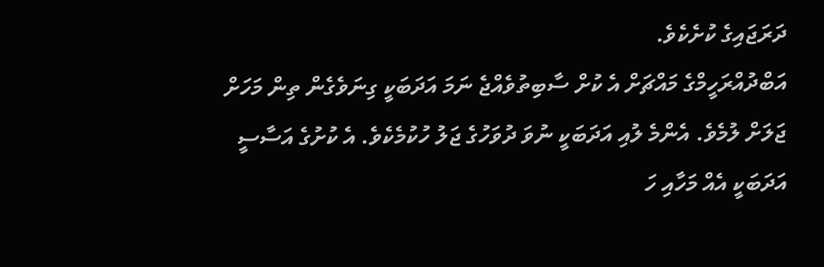ދަރަޖައިގެ ކުށެކެވެ.
އަބްދުއްރަހީމްގެ މައްޗަށް އެ ކުށް ސާބިތުވެއްޖެ ނަމަ އަދަބަކީ ގިނަވެގެން ތިން މަހަށް ޖަލަށް ލުމެވެ. އެންމެ ލުއި އަދަބަކީ ނުވަ ދުވަހުގެ ޖަލު ހުކުމެކެވެ. އެ ކުށުގެ އަސާސީ އަދަބަކީ އެއް މަހާއި ހަ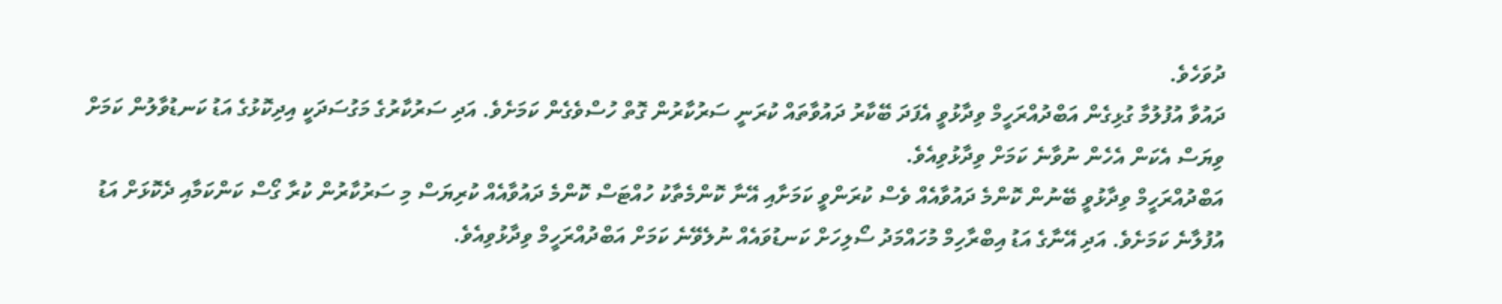ދުވަހެވެ.
ދައުވާ އުފުލުމާ ގުޅިގެން އަބްދުއްރަހީމް ވިދާޅުވީ އެފަދަ ބޭކާރު ދައުވާތައް ކުރަނީ ސަރުކާރުން ގޮތް ހުސްވެގެން ކަމަށެވެ. އަދި ސަރުކާރުގެ މަގުސަދަކީ އިދިކޮޅުގެ އަޑު ކަނޑުވާލުން ކަމަށް ވިޔަސް އެކަން އެހެން ނުވާނެ ކަމަށް ވިދާޅުވިއެވެ.
އަބްދުއްރަހީމް ވިދާޅުވީ ބޭނުން ކޮންމެ ދައުވާއެއް ވެސް ކުރަންވީ ކަމަށާއި އޭނާ ކޮންމެތާކު ހުއްޓަސް ކޮންމެ ދައުވާއެއް ކުރިޔަސް މި ސަރުކާރުން ކުރާ ގޯސް ކަންކަމާއި ދެކޮޅަށް އަޑު އުފުލާނެ ކަމަށެވެ. އަދި އޭނާގެ އަޑު އިބްރާހިމް މުހައްމަދު ސޯލިހަށް ކަނޑުވައެއް ނުލެވޭނެ ކަމަށް އަބްދުއްރަހީމް ވިދާޅުވިއެވެ.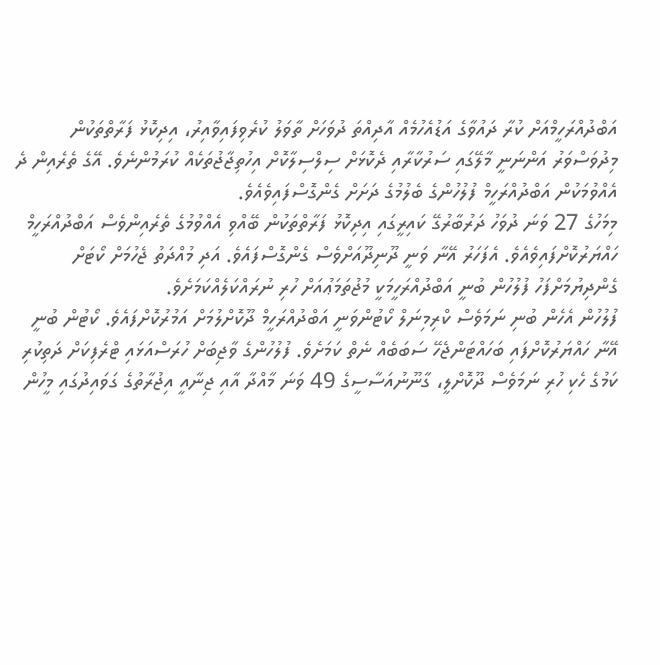އަބްދުއްރަހީމްއަށް ކުރާ ދައުވާގެ އަޑުއެހުމެއް އާދިއްތަ ދުވަހަށް ތާވަލު ކުރެވިފައިވާއިރު، އިދިކޮޅު ފަރާތްތަކުން މިދުވަސްވަރު އަންނަނީ މާލޭގައި ސަރުކާރާއި ދެކޮޅަށް ސިލްސިލާކޮށް އިހުތިޖާޖުތަކެއް ކުރަމުންނެވެ. އޭގެ ތެރެއިން ދެ އެއްވުމަކުން އަބްދުއްރަހީމް ފުލުހުންގެ ބެލުމުގެ ދަށަށް ގެންގޮސްފައިވެއެވެ.
މިމަހުގެ 27 ވަނަ ދުވަހު ދަރުބާރުގޭ ކައިރީގައި އިދިކޮޅު ފަރާތްތަކުން ބޭއްވި އެއްވުމުގެ ތެރެއިންވެސް އަބްދުއްރަހީމް ހައްޔަރުކޮށްފައިވެއެވެ. އެފަހަރު އޭނާ ވަނީ ދޫނިދޫއަށްވެސް ގެންގޮސްފައެވެ. އަދި މުއްދަތު ޖެހުމަށް ކޯޓަށް ގެންދިޔުމަށްފަހު ފުލުހުން ބުނީ އަބްދުއްރަހީމަކީ މުޖުތަމަޢުއަށް ހުރި ނުރައްކަލެއްކަމަށެވެ.
ފުލުހުން އެހެން ބުނި ނަމަވެސް ކްރިމިނަލް ކޯޓުންވަނީ އަބްދުއްރަހީމް ދޫކޮށްލުމަށް އަމުރުކޮށްފައެވެ. ކޯޓުން ބުނީ އޭނާ ހައްޔަރުކޮށްފައި ބަހައްޓަންޖެހޭ ސަބަބެއް ނެތް ކަމަށެވެ. ފުލުހުންގެ ވާޖިބަށް ހުރަސްއަޅައި ޓްރެފިކަށް ދަތިކުރި ކަމުގެ ހެކި ހުރި ނަމަވެސް ދޫކޮށްލީ، ގާނޫނުއަސާސީގެ 49 ވަނަ މާއްދާ އާއި ޖިނާއީ އިޖުރާތުގެ ގަވައިދުގައި މީހުން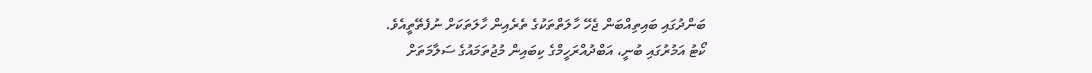ބަންދުގައި ބައިތިއްބަން ޖެހޭ ހާލަތްތަކުގެ ތެރެއިން ހާލަތަކަށް ނުފެތޭތީއެވެ.
ކޯޓު އަމުރުގައި ބުނީ، އަބްދުއްރަހީމްގެ ކިބައިން މުޖުތަމައުގެ ސަލާމަތަށް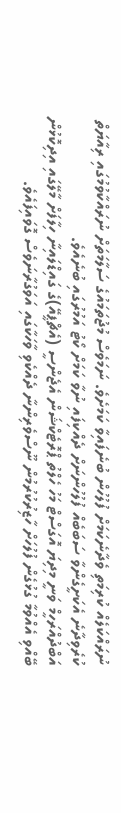ނުރައްކަލެއް ކުރިމަތި ވެދާނެކަމަށް ފުލުހުން ބުނެފައިވާ ކަމަށެވެ. ނަމަވެސް މުޖުތަމައުގެ ސަލާމަތަށް ނުރައްކާވުމުގައި ރިއާޔަތް ކުރެވިދާނެ އެކަށީގެންވާ ސަބަބެއް ފުލުހުންނަށް ދެއްކިފައި ނުވާ ކަމަށް ކޯޓު އަމުރުގައި ބުނެއެވެ.
އަބްދުއްރަހީމް ވަނީ މިދިޔަ އޮގަސްޓް މަހު ހެލްތު ޕްރޮޓެކްޝަން އެޖެންސީ (އެޗްޕީއޭ)ގެ ގައިޑްލައިނާ ހިލާފަށް މާލޭގައި އިދިކޮޅުން ބޭއްވި އެއްވުމާ ގުޅުގެން ފުލުހަށް ހާޒިރުކުރުމުން ނޫސްވެރިންނާ ދެއްކެވި ވާހަކާގައި އަވަގުރާނަވެސް ގޮވައިފައެވެ.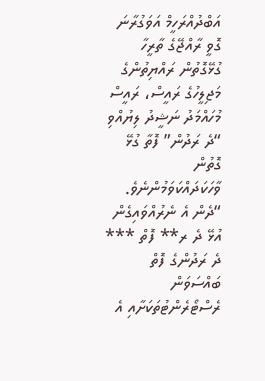އަބްދުއްރަހީމް އަވަގުރާނަ ގޮވީ ރާއްޖޭގެ ތާރީހާ ގުޅޭގޮތުން ރައްޔިތުންގެ މަޖިލީހުގެ ރައީސް، ރައީސް މުހައްމަދު ނަޝީދު ލިޔުއްވި “ދެ ރަދުން” ފޮތާ ގުޅޭ ގޮތުން ވާހަކަދައްކަވަމުންނެވެ.
“ދެން އެ ނެރުއްވައިގެން އުޅޭ ދެ ރ** ފޮތް *** ދެ ރަދުންގެ ފޮތް ބައްސަވަން ރެސްޓޯރެންޓުތަކަށާއި އެ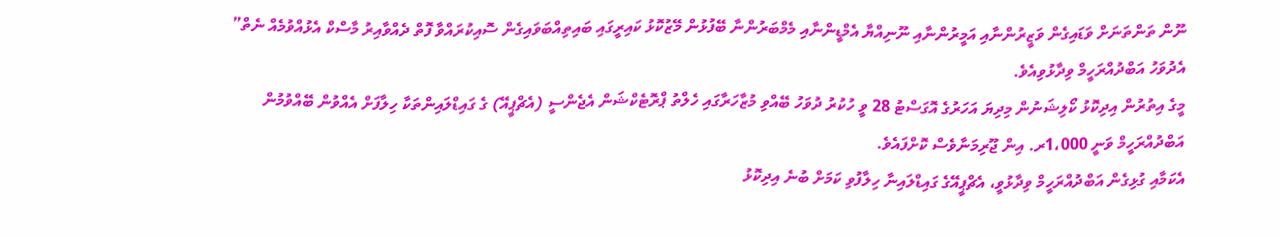ނޫން ތަންތަނަށް ވަޑައިގެން ވަޒީރުންނާއި އަމީރުންނާއި ނޫނިއްޔާ އެމްޑީންނާއި މެމްބަރުންނާ ބޭފުޅުން މޭޒުކޮޅު ކައިރީގައި ބައިތިއްބަވައިގެން ސޮއިކުރައްވާ ފޮތް ދެއްވާއިރު މާސްކް އެޅުއްވުމެއް ނެތް” އެދުވަހު އަބްދުއްރަހީމް ވިދާޅުވިއެވެ.
މީގެ އިތުރުން އިދިކޮޅު ކޯލިޝަނުން މިދިޔަ އަހަރުގެ އޮގަސްޓު 28 ވީ ހުކުރު ދުވަހު ބޭއްވި މުޒާހަރާގައި ހެލްތު ޕްރޮޓެކްޝަން އެޖެންސީ (އެޗްޕީއޭ) ގެ ގައިޑްލައިންތަކާ ހިލާފަށް އެއްވުން ބޭއްވުމުން އަބްދުއްރަހީމް ވަނީ 1،000ރ. އިން ޖޫރިމަނާވެސް ކޮށްފައެވެ.
އެކަމާއި ގުޅިގެން އަބްދުއްރަހީމް ވިދާޅުވީ، އެޗްޕީއޭގެ ގައިޑްލައިނާ ހިލާފުވި ކަމަށް ބުނެ އިދިކޮޅު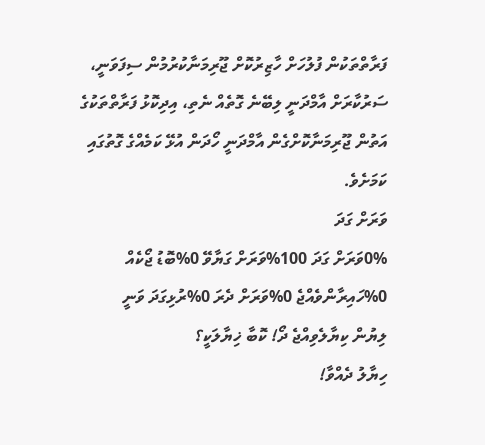ފަރާތްތަކުން ފުލުހަށް ހާޒިރުކޮށް ޖޫރިމަނާކުރުމުން ސިފަވަނީ، ސަރުކާރަށް އާމްދަނީ ލިބޭނެ ގޮތެއް ނެތި، އިދިކޮޅު ފަރާތްތަކުގެ އަތުން ޖޫރިމަނާކޮށްގެން އާމްދަނީ ހޯދަން އުޅޭ ކަމެއްގެ ގޮތުގައި ކަމަށެވެ.
ވަރަށް ގަދަ
0%ވަރަށް ގަދަ 100%ވަރަށް ގަޔާވޭ 0%ބޮޑު ޖޯކެއް 0%ހައިރާންވެއްޖެ 0%ވަރަށް ދެރަ 0%ރުޅިގަދަ ވަނީ
ލިޔުން ކިޔާލެވިއްޖެ ދޯ! ކޮބާ ޚިޔާލަކީ؟
ހިޔާލު ދެއްވާ!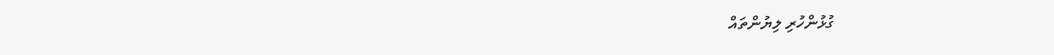ގުޅުންހުރި ލިޔުންތައް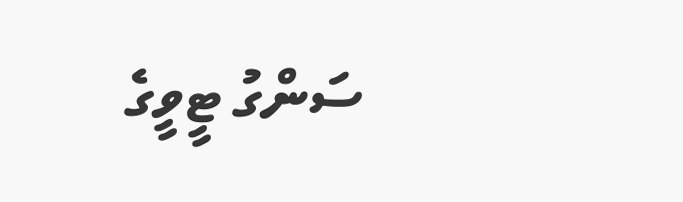ސަންގު ޓީވީގެ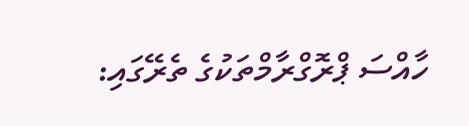ހާއްސަ ޕްރޮގްރާމްތަކުގެ ތެރޭގައި: